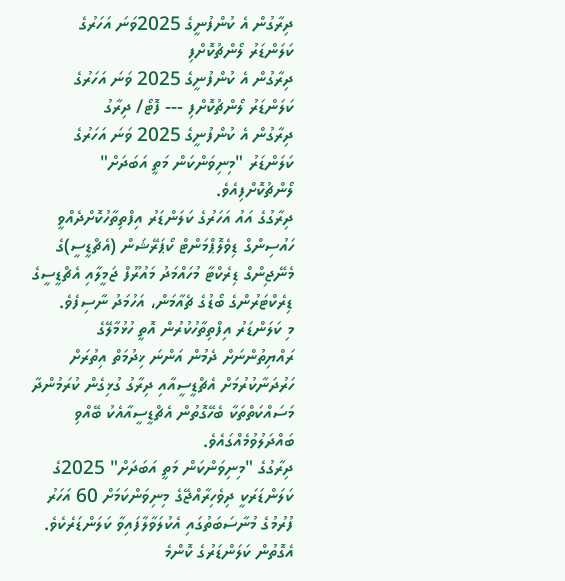ދިރާގުން އެ ކުންފުނީގެ 2025ވަނަ އަހަރުގެ ކަލަންޑަރު ލޯންޗުކޮށްފި
ދިރާގުން އެ ކުންފުނީގެ 2025 ވަނަ އަހަރުގެ ކަލަންޑަރު ލޯންޗުކޮށްފި --- ފޮޓޯ/ ދިރާގު
ދިރާގުން އެ ކުންފުނީގެ 2025 ވަނަ އަހަރުގެ ކަލަންޑަރު "މިނިވަންކަން މަތީ އަބަދަށް" ލޯންޗުކޮށްފިއެވެ.
ދިރާގުގެ އައު އަހަރުގެ ކަލަންޑަރު އިފްތިތާހުކޮށްދެއްވީ ހައުސިންގް ޑިވެލޮޕްމަންޓް ކޯޕަރޭޝަން (އެޗްޑީސީ)ގެ މެނޭޖިންގް ޑިރެކްޓާ މުހައްމަދު މައުރޫފް ޖަމީލާއި އެޗްޑީސީގެ ޑިރެކްޓަރުންގެ ބޯޑުގެ ޗެއާމަން، އަހުމަދު ނާސިފެވެ.
މި ކަލަންޑަރު އިފްތިތާހުކުރުން އޮތީ ހުޅުމާލޭގެ ރައްޔިތުންނަށް ދެމުން އަންނަ ޚިދުމަތް އިތުރަށް ހަރުދަނާކުރުމަށް އެޗްޑީސީއާއި ދިރާގު ގުޅިގެން ކުރަމުންދާ މަސައްކަތްތަކާ ބެހޭގޮތުން އެޗްޑީސީއާއެކު ބޭއްވި ބައްދަލުވުމެއްގައެވެ.
ދިރާގުގެ "މިނިވަންކަން މަތީ އަބަދަށް" 2025ގެ ކަލަންޑަރަކީ ދިވެހިރާއްޖޭގެ މިނިވަންކަމަށް 60 އަހަރު ފުރުމުގެ މުނާސަބަތުގައި އެކުލަވާލާފައިވާ ކަލަންޑަރެކެވެ.
އެގޮތުން ކަލަންޑަރުގެ ކޮންމެ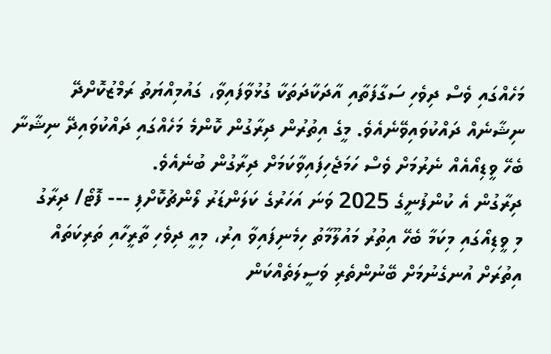މަހެއްގައި ވެސް ދިވެހި ސަގާފަތާއި އާދަކާދަތަކާ ގުޅުވާފައިވާ، ގައުމިއްޔަތު ރަމްޒުކޮށްދޭ ނިޝާނެއް ދައްކުވައިވޭނެއެވެ. މީގެ އިތުރުން ދިރާގުން ކޮންމެ މަހެއްގައި ދައްކުވައިދޭ ނިޝާނާ ބެހޭ ވީޑިއޯއެއް ނެރުމަށް ވެސް ހަމަޖެހިފައިވާކަމަށް ދިރާގުން ބުނެއެވެ.
ދިރާގުން އެ ކުންފުނީގެ 2025 ވަނަ އަހަރުގެ ކަލަންޑަރު ލޯންޗުކޮށްފި --- ފޮޓޯ/ ދިރާގު
މި ވީޑިއޯގައި މިކަމާ ބެހޭ އިތުރު މައުލޫމާތު ހިމެނިފައިވާ އިރު، މިއީ ދިވެހި ތާރީހާއި ތަރިކަތައް އިތުރަށް އުނގެނުމަށް ބޭނުންތެރި ވަސީލަތެއްކަން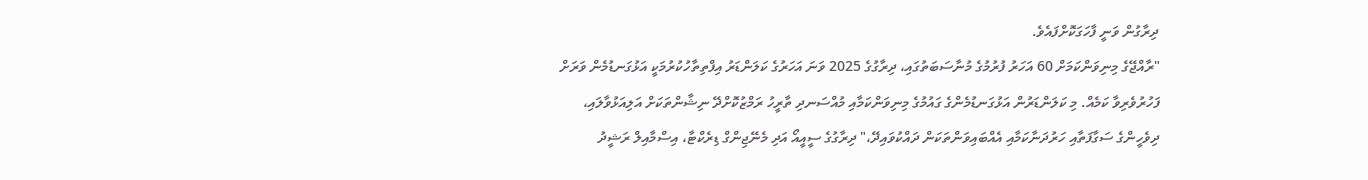ދިރާގުން ވަނީ ފާހަގަކޮށްފައެވެ.
"ރާއްޖޭގެ މިނިވަންކަމަށް 60 އަހަރު ފުރުމުގެ މުނާސަބަތުގައި، ދިރާގުގެ 2025 ވަނަ އަހަރުގެ ކަލަންޑަރު އިފްތިތާހުކުރުމަކީ އަޅުގަނޑުމެން ވަރަށް ފަހުރުވެރިވާ ކަމެއް. މި ކަލަންޑަރުން އަޅުގަނޑުމެންގެ ގައުމުގެ މިނިވަންކަމާއި މުއްސަނދި ތާރީހު ރަމްޒުކޮށްދޭ ނިޝާންތަކަށް އަލިއަޅުވާލައި، ދިވެހީންގެ ސަގާފަތާއި ހަރުދަނާކަމާއި އެއްބައިވަންތަކަން ދައްކުވައިދޭ،" ދިރާގުގެ ސީއީއޯ އަދި މެނޭޖިންގް ޑިރެކްޓާ، އިސްމާއިލް ރަޝީދު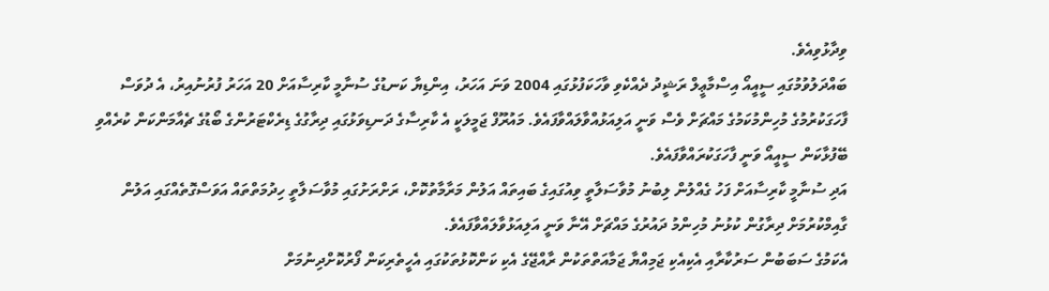ވިދާޅުވިއެވެ.
ބައްދަލުވުމުގައި ސީއީއޯ އިސްމާޢީލް ރަޝީދު ދެއްކެވި ވާހަކަފުޅުގައި 2004 ވަނަ އަހަރު، އިންޑިޔާ ކަނޑުގެ ސުނާމީ ކާރިސާއަށް 20 އަހަރު ފުރުނުއިރު، އެ ދުވަސް ފާހަގަކުރުމުގެ މުހިންމުކަމުގެ މައްޗަށް ވެސް ވަނީ އަލިއަޅުއްވާލައްވާފައެވެ. މައުރޫފް ޖަމީލަކީ އެ ކާރިސާގެ ދަނޑިވަޅުގައި ދިރާގުގެ ޑިރެކްޓަރުންގެ ބޯޑުގެ ޗެއާމަންކަން ކުރެއްވި ބޭފުޅާކަން ސީއީއޯ ވަނީ ފާހަގަކުރައްވާފައެވެ.
އަދި ސުނާމީ ކާރިސާއަށް ފަހު ގެއްލުން ލިބުނު މުވާސަލާތީ ވިއުގައިގެ ބައިތައް އަލުން މަރާމާތުކޮށް، ރަށްރަށުގައި މުވާސަލާތީ ހިދުމަތްތައް އަވަސްގޮތެއްގައި އަލުން ގާއިމްކުރުމަށް ދިރާގުން ކުޅުނު މުހިންމު ދައުރުގެ މައްޗަށް އޭނާ ވަނީ އަލިއަޅުވާލައްވާފައެވެ.
އެކަމުގެ ސަބަބުން ސަރުކާރާއި އެކިއެކި ޖަމިއްޔާ ޖަމާއަތްތަކުން ރާއްޖޭގެ އެކި ކަންކޮޅުތަކުގައި އެހީތެރިކަން ފޯރުކޮށްދިނުމަށް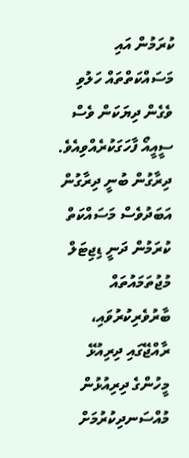ކުރަމުން އައި މަސައްކަތްތައް ހަލުވި ވެގެން ދިޔަކަން ވެސް ސީއީއޯ ފާހަގަކުރެއްވިއެވެ.
ދިރާގުން ބުނީ ދިރާގުން އަބަދުވެސް މަސައްކަތް ކުރަމުން ދަނީ ޑިޖިޓަލް މުޖުތަމައުތައް ބާރުވެރިކުރުވައި، ރާއްޖޭގައި ދިރިއުޅޭ މީހުންގެ ދިރިއުޅުން މުއްސަނދިކުރުމަށް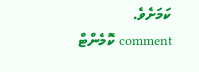ކަމަށެވެ.
comment ކޮމެންޓް